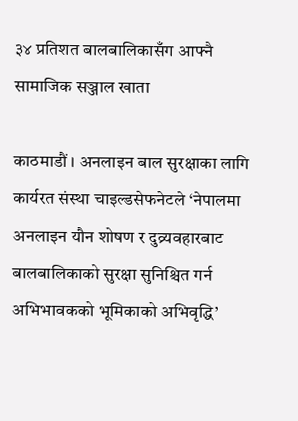३४ प्रतिशत बालबालिकासँग आफ्नै सामाजिक सञ्जाल खाता

काठमाडौं । अनलाइन बाल सुरक्षाका लागि कार्यरत संस्था चाइल्डसेफनेटले ‘नेपालमा अनलाइन यौन शोषण र दुव्र्यवहारबाट बालबालिकाको सुरक्षा सुनिश्चित गर्न अभिभावकको भूमिकाको अभिवृद्धि’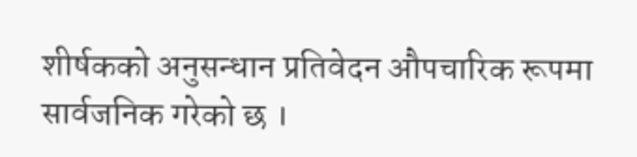शीर्षकको अनुसन्धान प्रतिवेदन औपचारिक रूपमा सार्वजनिक गरेको छ ।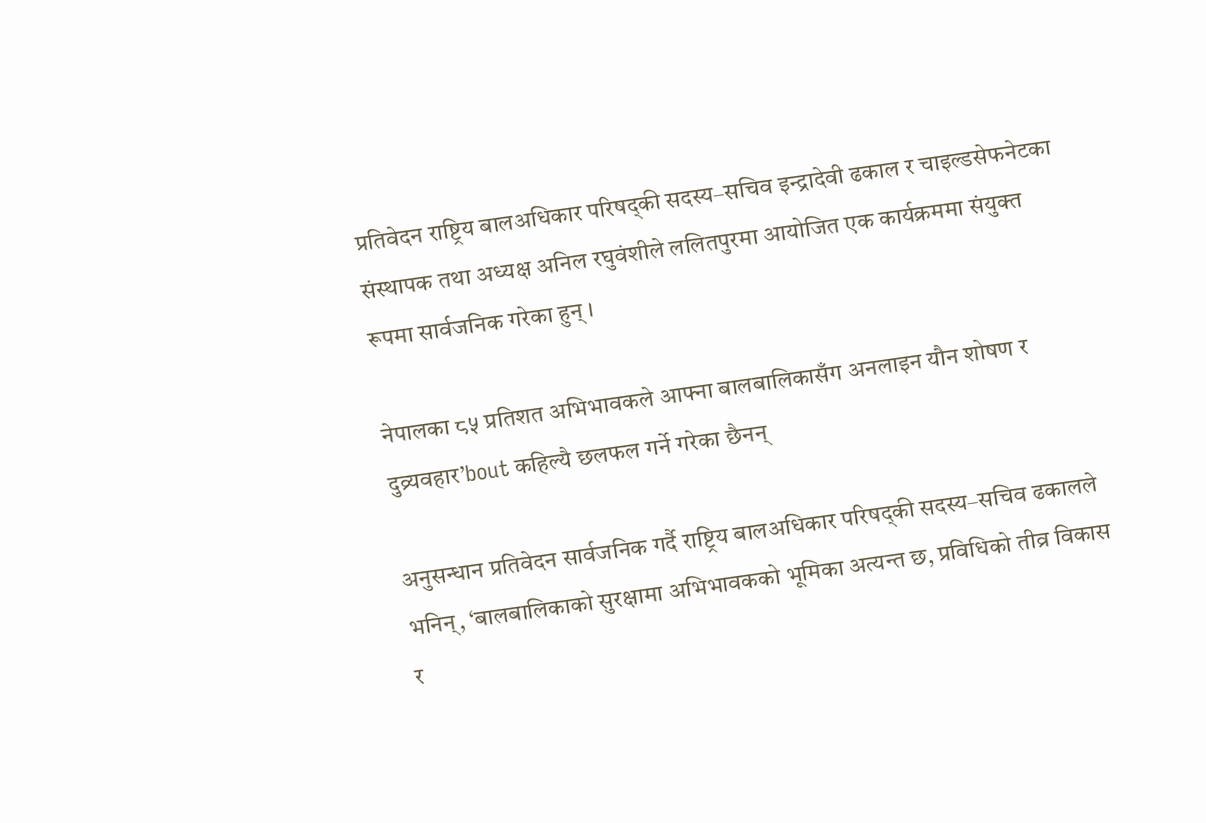प्रतिवेदन राष्ट्रिय बालअधिकार परिषद्की सदस्य–सचिव इन्द्रादेवी ढकाल र चाइल्डसेफनेटका संस्थापक तथा अध्यक्ष अनिल रघुवंशीले ललितपुरमा आयोजित एक कार्यक्रममा संयुक्त रूपमा सार्वजनिक गरेका हुन् ।

नेपालका ८५ प्रतिशत अभिभावकले आफ्ना बालबालिकासँग अनलाइन यौन शोषण र दुव्र्यवहार’bout कहिल्यै छलफल गर्ने गरेका छैनन्

अनुसन्धान प्रतिवेदन सार्वजनिक गर्दै राष्ट्रिय बालअधिकार परिषद्की सदस्य–सचिव ढकालले भनिन्, ‘बालबालिकाको सुरक्षामा अभिभावकको भूमिका अत्यन्त छ, प्रविधिको तीव्र विकास र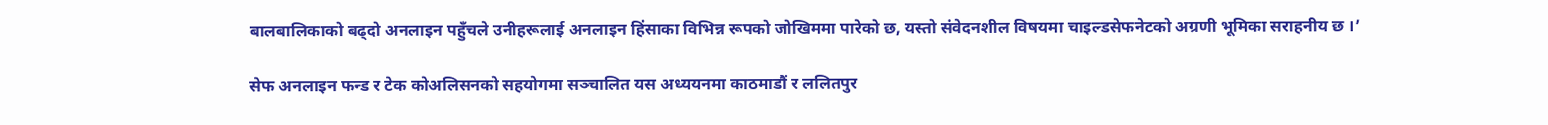बालबालिकाको बढ्दो अनलाइन पहुँचले उनीहरूलाई अनलाइन हिंसाका विभिन्न रूपको जोखिममा पारेको छ, यस्तो संवेदनशील विषयमा चाइल्डसेफनेटको अग्रणी भूमिका सराहनीय छ ।’

सेफ अनलाइन फन्ड र टेक कोअलिसनको सहयोगमा सञ्चालित यस अध्ययनमा काठमाडौं र ललितपुर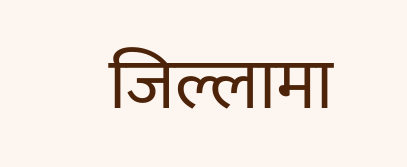जिल्लामा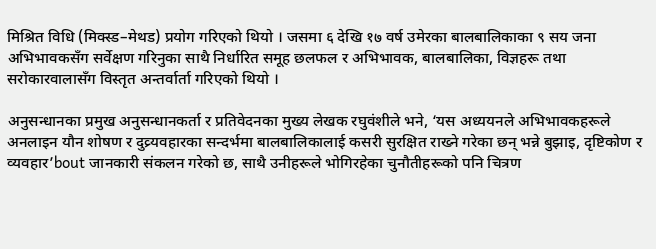मिश्रित विधि (मिक्स्ड–मेथड) प्रयोग गरिएको थियो । जसमा ६ देखि १७ वर्ष उमेरका बालबालिकाका ९ सय जना अभिभावकसँग सर्वेक्षण गरिनुका साथै निर्धारित समूह छलफल र अभिभावक, बालबालिका, विज्ञहरू तथा सरोकारवालासँग विस्तृत अन्तर्वार्ता गरिएको थियो ।

अनुसन्धानका प्रमुख अनुसन्धानकर्ता र प्रतिवेदनका मुख्य लेखक रघुवंशीले भने, ‘यस अध्ययनले अभिभावकहरूले अनलाइन यौन शोषण र दुव्र्यवहारका सन्दर्भमा बालबालिकालाई कसरी सुरक्षित राख्ने गरेका छन् भन्ने बुझाइ, दृष्टिकोण र व्यवहार’bout जानकारी संकलन गरेको छ, साथै उनीहरूले भोगिरहेका चुनौतीहरूको पनि चित्रण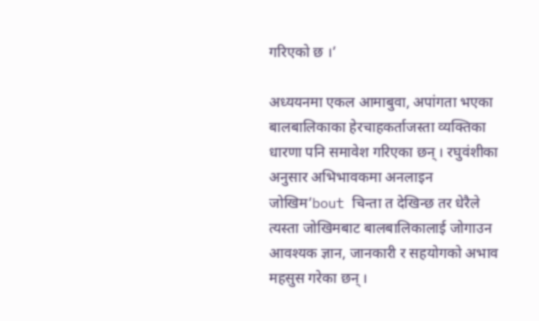गरिएको छ ।’

अध्ययनमा एकल आमाबुवा, अपांगता भएका बालबालिकाका हेरचाहकर्ताजस्ता व्यक्तिका धारणा पनि समावेश गरिएका छन् । रघुवंशीका अनुसार अभिभावकमा अनलाइन जोखिम’bout चिन्ता त देखिन्छ तर धेरैले त्यस्ता जोखिमबाट बालबालिकालाई जोगाउन आवश्यक ज्ञान, जानकारी र सहयोगको अभाव महसुस गरेका छन् ।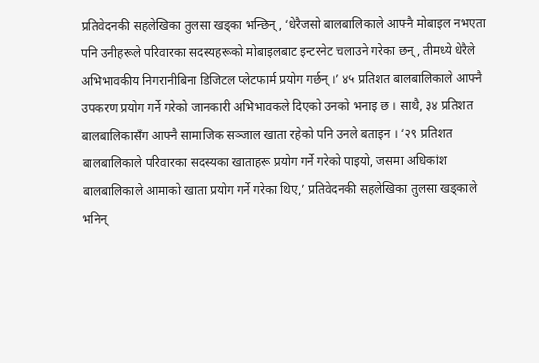प्रतिवेदनकी सहलेखिका तुलसा खड्का भन्छिन्, ‘धेरैजसो बालबालिकाले आफ्नै मोबाइल नभएता पनि उनीहरूले परिवारका सदस्यहरूको मोबाइलबाट इन्टरनेट चलाउने गरेका छन्, तीमध्ये धेरैले अभिभावकीय निगरानीबिना डिजिटल प्लेटफार्म प्रयोग गर्छन् ।’ ४५ प्रतिशत बालबालिकाले आफ्नै उपकरण प्रयोग गर्ने गरेको जानकारी अभिभावकले दिएको उनको भनाइ छ । साथै, ३४ प्रतिशत बालबालिकासँग आफ्नै सामाजिक सञ्जाल खाता रहेको पनि उनले बताइन । ‘२९ प्रतिशत बालबालिकाले परिवारका सदस्यका खाताहरू प्रयोग गर्ने गरेको पाइयो, जसमा अधिकांश बालबालिकाले आमाको खाता प्रयोग गर्ने गरेका थिए,’ प्रतिवेदनकी सहलेखिका तुलसा खड्काले भनिन्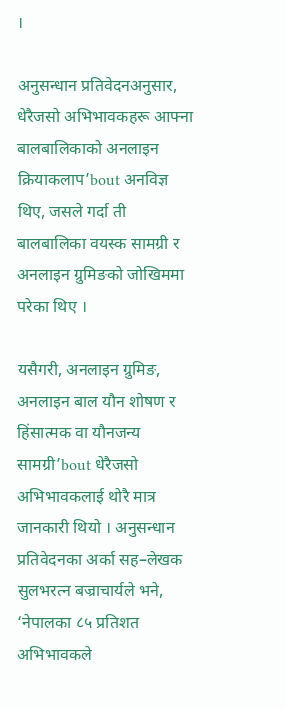।

अनुसन्धान प्रतिवेदनअनुसार, धेरैजसो अभिभावकहरू आफ्ना बालबालिकाको अनलाइन क्रियाकलाप’bout अनविज्ञ थिए, जसले गर्दा ती बालबालिका वयस्क सामग्री र अनलाइन ग्रुमिङको जोखिममा परेका थिए ।

यसैगरी, अनलाइन ग्रुमिङ, अनलाइन बाल यौन शोषण र हिंसात्मक वा यौनजन्य सामग्री’bout धेरैजसो अभिभावकलाई थोरै मात्र जानकारी थियो । अनुसन्धान प्रतिवेदनका अर्का सह–लेखक सुलभरत्न बज्राचार्यले भने, ‘नेपालका ८५ प्रतिशत अभिभावकले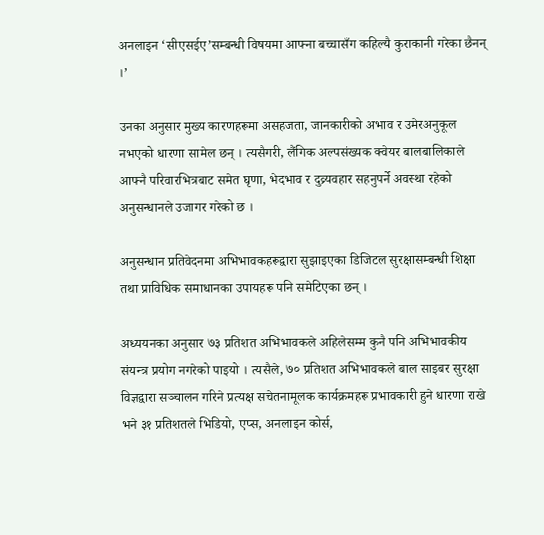अनलाइन ‘सीएसईए’सम्बन्धी विषयमा आफ्ना बच्चासँग कहिल्यै कुराकानी गरेका छैनन् ।’

उनका अनुसार मुख्य कारणहरूमा असहजता, जानकारीको अभाव र उमेरअनुकूल नभएको धारणा सामेल छन् । त्यसैगरी, लैंगिक अल्पसंख्यक क्वेयर बालबालिकाले आफ्नै परिवारभित्रबाट समेत घृणा, भेदभाव र दुव्र्यवहार सहनुपर्ने अवस्था रहेको अनुसन्धानले उजागर गरेको छ ।

अनुसन्धान प्रतिवेदनमा अभिभावकहरूद्वारा सुझाइएका डिजिटल सुरक्षासम्बन्धी शिक्षा तथा प्राविधिक समाधानका उपायहरू पनि समेटिएका छन् ।

अध्ययनका अनुसार ७३ प्रतिशत अभिभावकले अहिलेसम्म कुनै पनि अभिभावकीय संयन्त्र प्रयोग नगरेको पाइयो । त्यसैले, ७० प्रतिशत अभिभावकले बाल साइबर सुरक्षा विज्ञद्वारा सञ्चालन गरिने प्रत्यक्ष सचेतनामूलक कार्यक्रमहरू प्रभावकारी हुने धारणा राखे भने ३१ प्रतिशतले भिडियो, एप्स, अनलाइन कोर्स,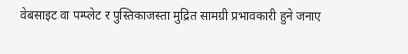वेबसाइट वा पम्प्लेट र पुस्तिकाजस्ता मुद्रित सामग्री प्रभावकारी हुने जनाए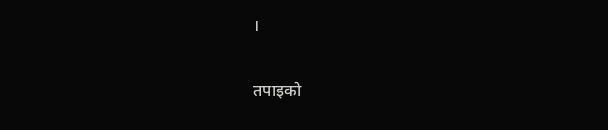।

तपाइको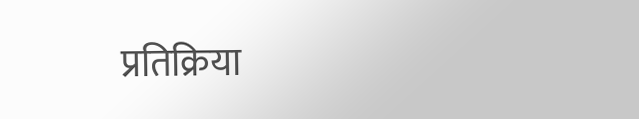प्रतिक्रिया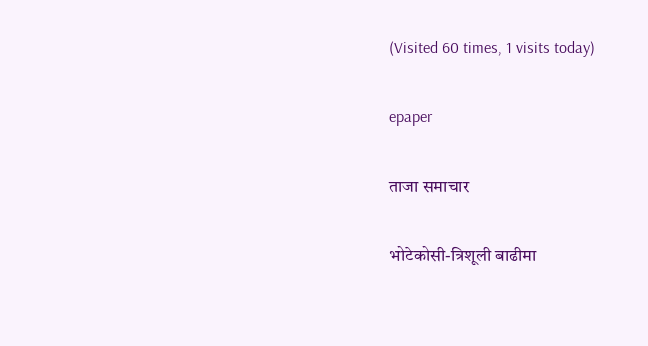(Visited 60 times, 1 visits today)

epaper

ताजा समाचार

भोटेकोसी-त्रिशूली बाढीमा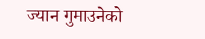ज्यान गुमाउनेको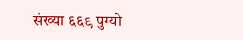संख्या ६६९ पुग्यो